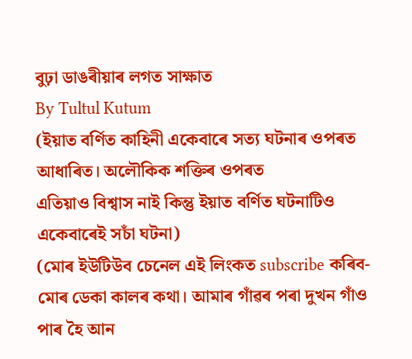বুঢ়া ডাঙৰীয়াৰ লগত সাক্ষাত
By Tultul Kutum
(ইয়াত বৰ্ণিত কাহিনী একেবাৰে সত্য ঘটনাৰ ওপৰত আধাৰিত। অলৌকিক শক্তিৰ ওপৰত
এতিয়াও বিশ্বাস নাই কিন্তু ইয়াত বৰ্ণিত ঘটনাটিও একেবাৰেই সচাঁ ঘটনা)
(মোৰ ইউটিউব চেনেল এই লিংকত subscribe কৰিব-
মোৰ ডেকা কালৰ কথা। আমাৰ গাঁৱৰ পৰা দুখন গাঁও পাৰ হৈ আন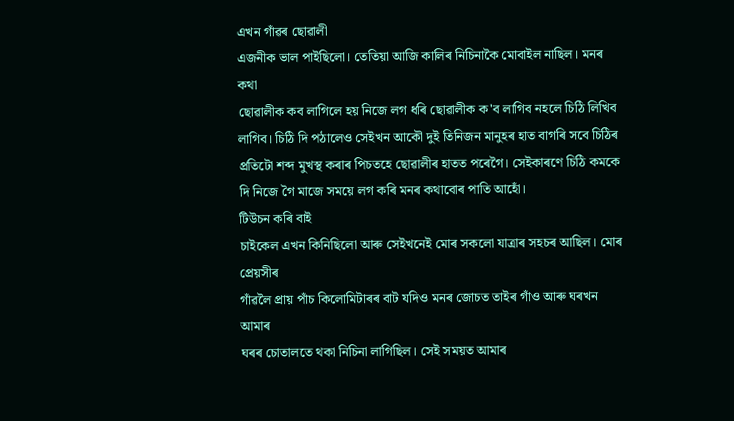এখন গাঁৱৰ ছোৱালী
এজনীক ভাল পাইছিলো। তেতিয়া আজি কালিৰ নিচিনাকৈ মোবাইল নাছিল। মনৰ কথা
ছোৱালীক কব লাগিলে হয় নিজে লগ ধৰি ছোৱালীক ক'ব লাগিব নহলে চিঠি লিখিব
লাগিব। চিঠি দি পঠালেও সেইখন আকৌ দুই তিনিজন মানুহৰ হাত বাগৰি সবে চিঠিৰ
প্ৰতিটো শব্দ মুখস্থ কৰাৰ পিচতহে ছোৱালীৰ হাতত পৰেগৈ। সেইকাৰণে চিঠি কমকে
দি নিজে গৈ মাজে সময়ে লগ কৰি মনৰ কথাবোৰ পাতি আহোঁ।
টিউচন কৰি বাই
চাইকেল এখন কিনিছিলো আৰু সেইখনেই মোৰ সকলো যাত্ৰাৰ সহচৰ আছিল। মোৰ প্ৰেয়সীৰ
গাঁৱলৈ প্ৰায় পাঁচ কিলোমিটাৰৰ বাট যদিও মনৰ জোচত তাইৰ গাঁও আৰু ঘৰখন আমাৰ
ঘৰৰ চোতালতে থকা নিচিনা লাগিছিল। সেই সময়ত আমাৰ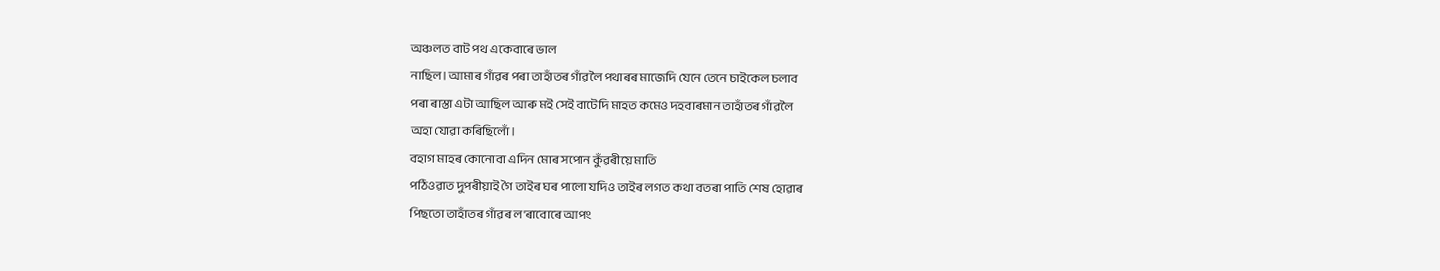অঞ্চলত বাট পথ একেবাৰে ভাল
নাছিল। আমাৰ গাঁৱৰ পৰা তাহাঁতৰ গাঁৱলৈ পথাৰৰ মাজেদি যেনে তেনে চাইকেল চলাব
পৰা ৰাস্তা এটা আছিল আৰু মই সেই বাটেদি মাহত কমেও দহবাৰমান তাহাঁতৰ গাঁৱলৈ
অহা যোৱা কৰিছিলোঁ।
বহাগ মাহৰ কোনোবা এদিন মোৰ সপোন কুঁৱৰীয়ে মাতি
পঠিওৱাত দুপৰীয়াই গৈ তাইৰ ঘৰ পালো যদিও তাইৰ লগত কথা বতৰা পাতি শেষ হোৱাৰ
পিছতো তাহাঁতৰ গাঁৱৰ ল'ৰাবোৰে আপং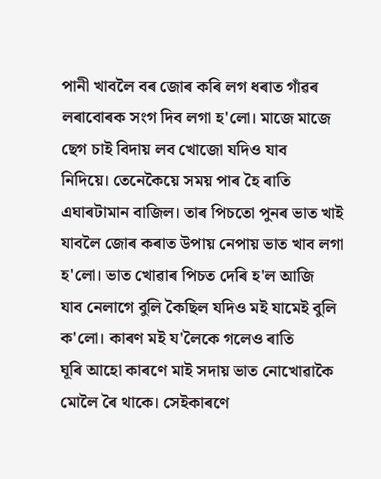পানী খাবলৈ বৰ জোৰ কৰি লগ ধৰাত গাঁৱৰ
লৰাবোৰক সংগ দিব লগা হ'লো। মাজে মাজে ছেগ চাই বিদায় লব খোজো যদিও যাব
নিদিয়ে। তেনেকৈয়ে সময় পাৰ হৈ ৰাতি এঘাৰটামান বাজিল। তাৰ পিচতো পুনৰ ভাত খাই
যাবলৈ জোৰ কৰাত উপায় নেপায় ভাত খাব লগা হ'লো। ভাত খোৱাৰ পিচত দেৰি হ'ল আজি
যাব নেলাগে বুলি কৈছিল যদিও মই যামেই বুলি ক'লো। কাৰণ মই য'লৈকে গলেও ৰাতি
ঘূৰি আহো কাৰণে মাই সদায় ভাত নোখোৱাকৈ মোলৈ ৰৈ থাকে। সেইকাৰণে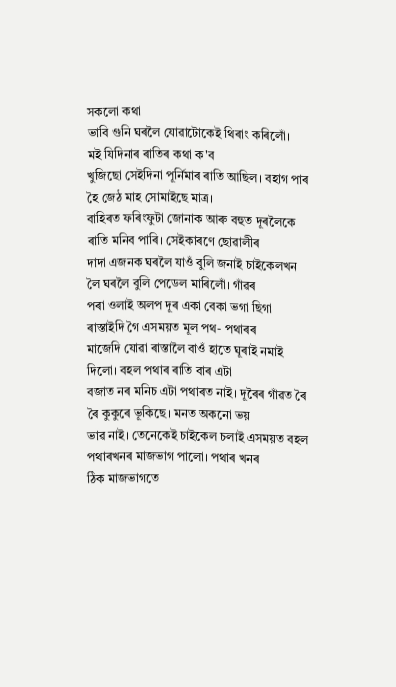সকলো কথা
ভাবি গুনি ঘৰলৈ যোৱাটোকেই থিৰাং কৰিলোঁ।
মই যিদিনাৰ ৰাতিৰ কথা ক'ব
খুজিছো সেইদিনা পূৰ্নিমাৰ ৰাতি আছিল। বহাগ পাৰ হৈ জেঠ মাহ সোমাইছে মাত্ৰ।
বাহিৰত ফৰিংফুটা জোনাক আৰু বহুত দূৰলৈকে ৰাতি মনিব পাৰি। সেইকাৰণে ছোৱালীৰ
দাদা এজনক ঘৰলৈ যাওঁ বুলি জনাই চাইকেলখন লৈ ঘৰলৈ বুলি পেডেল মাৰিলোঁ। গাঁৱৰ
পৰা ওলাই অলপ দূৰ একা বেকা ভগা ছিগা ৰাস্তাইদি গৈ এসময়ত মূল পথ- পথাৰৰ
মাজেদি যোৱা ৰাস্তালৈ বাওঁ হাতে ঘূৰাই নমাই দিলো। বহল পথাৰ ৰাতি বাৰ এটা
বজাত নৰ মনিচ এটা পথাৰত নাই। দূৰৈৰ গাঁৱত ৰৈ ৰৈ কুকুৰে ভূকিছে। মনত অকনো ভয়
ভাৱ নাই। তেনেকেই চাইকেল চলাই এসময়ত বহল পথাৰখনৰ মাজভাগ পালো। পথাৰ খনৰ
ঠিক মাজভাগতে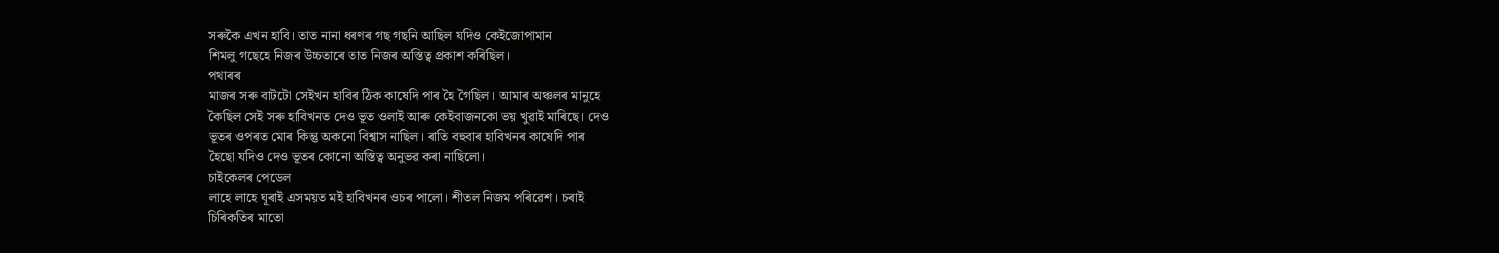সৰুকৈ এখন হাবি। তাত নানা ধৰণৰ গছ গছনি আছিল যদিও কেইজোপামান
শিমলু গছেহে নিজৰ উচ্চতাৰে তাত নিজৰ অস্তিত্ব প্ৰকাশ কৰিছিল।
পথাৰৰ
মাজৰ সৰু বাটটো সেইখন হাবিৰ ঠিক কাষেদি পাৰ হৈ গৈছিল। আমাৰ অঞ্চলৰ মানুহে
কৈছিল সেই সৰু হাবিখনত দেও ভূত ওলাই আৰু কেইবাজনকো ভয় খুৱাই মাৰিছে। দেও
ভূতৰ ওপৰত মোৰ কিন্তু অকনো বিশ্বাস নাছিল। ৰাতি বহুবাৰ হাবিখনৰ কাষেদি পাৰ
হৈছো যদিও দেও ভূতৰ কোনো অস্তিত্ব অনুভৱ কৰা নাছিলো।
চাইকেলৰ পেডেল
লাহে লাহে ঘূৰাই এসময়ত মই হাবিখনৰ ওচৰ পালো। শীতল নিজম পৰিৱেশ। চৰাই
চিৰিকতিৰ মাতো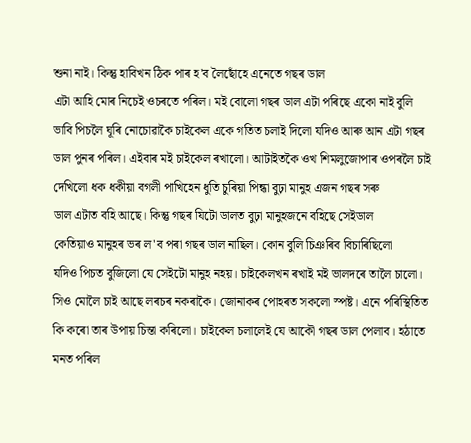শুনা নাই। কিন্তু হাবিখন ঠিক পাৰ হ'ব লৈছোঁহে এনেতে গছৰ ডাল
এটা আহি মোৰ নিচেই ওচৰতে পৰিল। মই বোলো গছৰ ডাল এটা পৰিছে একো নাই বুলি
ভাবি পিচলৈ ঘূৰি নোচোৱাকৈ চাইকেল একে গতিত চলাই দিলো যদিও আৰু আন এটা গছৰ
ডাল পুনৰ পৰিল। এইবাৰ মই চাইকেল ৰখালো। আটাইতকৈ ওখ শিমলুজোপাৰ ওপৰলৈ চাই
দেখিলো ধক ধকীয়া বগলী পাখিহেন ধুতি চুৰিয়া পিন্ধা বুঢ়া মানুহ এজন গছৰ সৰু
ডাল এটাত বহি আছে। কিন্তু গছৰ যিটো ডালত বুঢ়া মানুহজনে বহিছে সেইডাল
কেতিয়াও মানুহৰ ভৰ ল'ব পৰা গছৰ ডাল নাছিল। কোন বুলি চিঞৰিব বিচাৰিছিলো
যদিও পিচত বুজিলো যে সেইটো মানুহ নহয়। চাইকেলখন ৰখাই মই ভালদৰে তালৈ চালো।
সিও মোলৈ চাই আছে লৰচৰ নকৰাকৈ। জোনাকৰ পোহৰত সকলো স্পষ্ট। এনে পৰিস্থিতিত
কি কৰো তাৰ উপায় চিন্তা কৰিলো। চাইকেল চলালেই যে আকৌ গছৰ ডাল পেলাব। হঠাতে
মনত পৰিল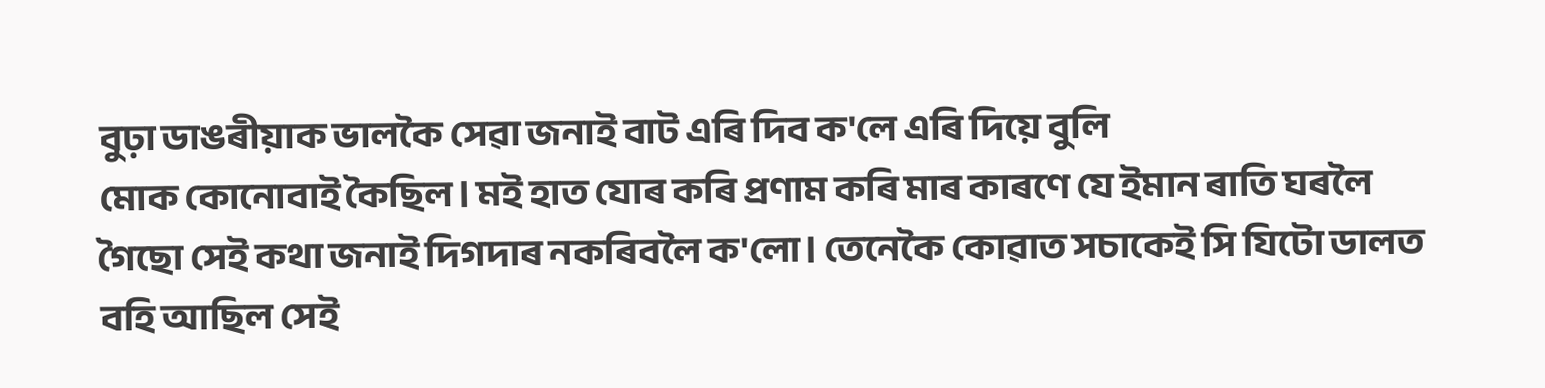বুঢ়া ডাঙৰীয়াক ভালকৈ সেৱা জনাই বাট এৰি দিব ক'লে এৰি দিয়ে বুলি
মোক কোনোবাই কৈছিল। মই হাত যোৰ কৰি প্ৰণাম কৰি মাৰ কাৰণে যে ইমান ৰাতি ঘৰলৈ
গৈছো সেই কথা জনাই দিগদাৰ নকৰিবলৈ ক'লো। তেনেকৈ কোৱাত সচাকেই সি যিটো ডালত
বহি আছিল সেই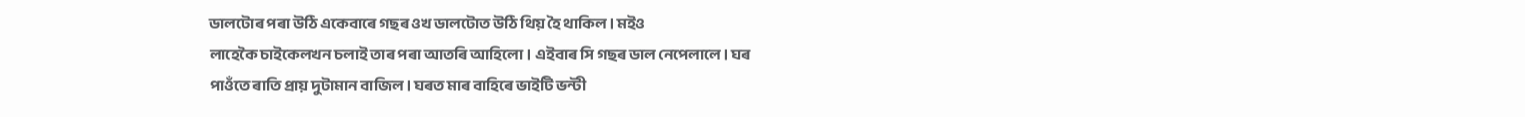ডালটোৰ পৰা উঠি একেবাৰে গছৰ ওখ ডালটোত উঠি থিয় হৈ থাকিল। মইও
লাহেকৈ চাইকেলখন চলাই তাৰ পৰা আতৰি আহিলো। এইবাৰ সি গছৰ ডাল নেপেলালে। ঘৰ
পাওঁতে ৰাতি প্ৰায় দুটামান বাজিল। ঘৰত মাৰ বাহিৰে ভাইটি ভন্টী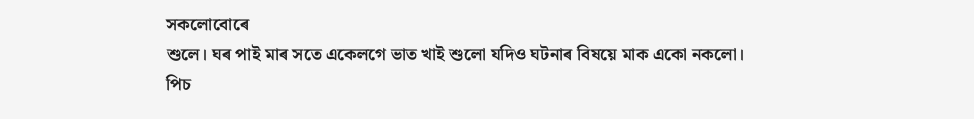সকলোবোৰে
শুলে। ঘৰ পাই মাৰ সতে একেলগে ভাত খাই শুলো যদিও ঘটনাৰ বিষয়ে মাক একো নকলো।
পিচ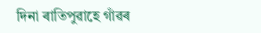দিনা ৰাতিপুৱাহে গাঁৱৰ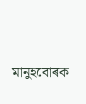মানুহবোৰক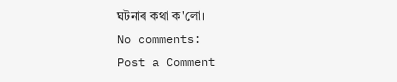ঘটনাৰ কথা ক'লো।
No comments:
Post a Comment